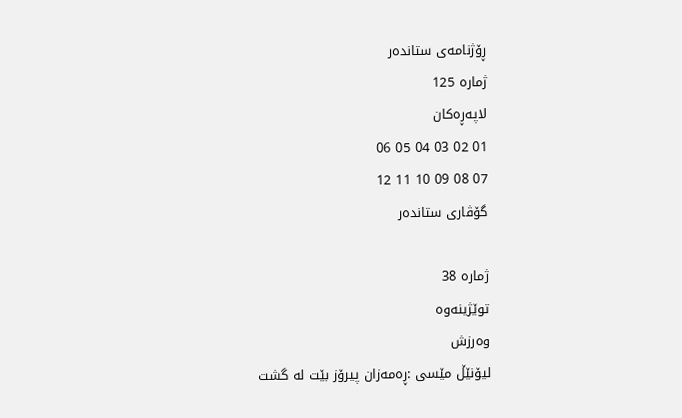ڕۆژنامه‌ی ستانده‌ر
ژماره‌ 125
لاپه‌ڕه‌کان
01 02 03 04 05 06
07 08 09 10 11 12
گۆڤاری ستانده‌ر

ژماره‌ 38
توێژینه‌وه‌
وه‌رزش
لیۆنێڵ مێسی‌ :ڕه‌مه‌زان پیرۆز بێت له‌ گشت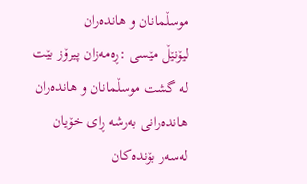موسڵمانان و هانده‌ران
لیۆنێڵ مێسی‌ :ڕه‌مه‌زان پیرۆز بێت له‌ گشت موسڵمانان و هانده‌ران
هانده‌رانی‌ به‌رشه‌ ڕای‌ خۆیان له‌سه‌ر بۆنده‌كان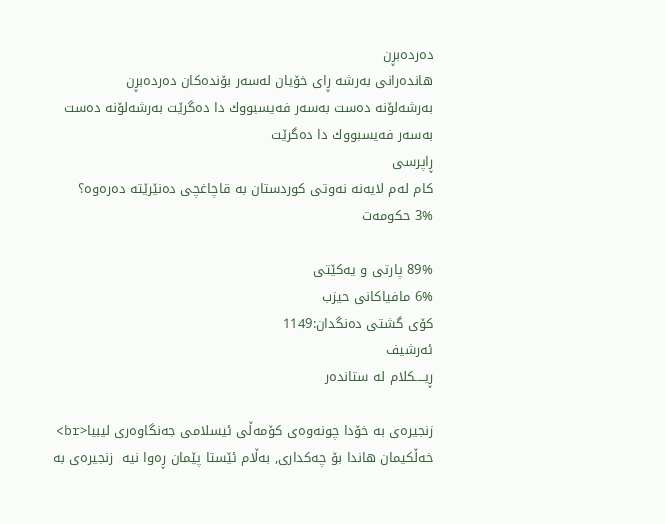ده‌رده‌بڕن
هانده‌رانی‌ به‌رشه‌ ڕای‌ خۆیان له‌سه‌ر بۆنده‌كان ده‌رده‌بڕن
به‌رشه‌لۆنه‌ ده‌ست به‌سه‌ر فه‌یسبووك دا ده‌گرێت به‌رشه‌لۆنه‌ ده‌ست به‌سه‌ر فه‌یسبووك دا ده‌گرێت
ڕاپرسی
كام له‌م لایه‌نه‌‌ نه‌وتی‌ كوردستان به‌ قاچاغچی‌ ده‌نێرێته‌‌ ده‌ره‌وه‌؟
3% حكومه‌ت

89% پارتی‌ و یه‌كێتی‌
6% مافیاكانی‌ حیزب
کۆی گشتی ده‌نگدان:1149
ئه‌رشیف
ڕیــــكلام له‌ ستانده‌ر

زنجیره‌ی‌ به‌ خۆدا چونه‌وه‌ی‌ كۆمه‌ڵی‌ ئیسلامی‌ جه‌نگاوه‌ری‌ لیبیا<br>
خه‌ڵكیمان هاندا بۆ چه‌كداری‌, به‌ڵام ئێستا پێمان ڕه‌وا نیه‌ ‌ زنجیره‌ی‌ به‌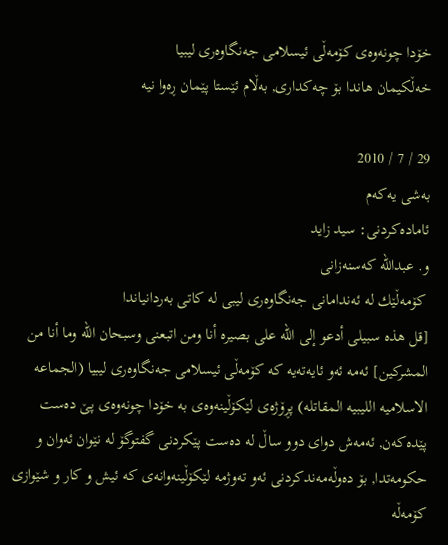خۆدا چونه‌وه‌ی‌ كۆمه‌ڵی‌ ئیسلامی‌ جه‌نگاوه‌ری‌ لیبیا
خه‌ڵكیمان هاندا بۆ چه‌كداری‌, به‌ڵام ئێستا پێمان ڕه‌وا نیه‌

29 / 7 / 2010
به‌شی یه‌كه‌م
ئاماده‌كردنی‌: سید زاید
و. عبدالله كه‌سنه‌زانی
 كۆمه‌ڵێك له‌ ئه‌ندامانی‌ جه‌نگاوه‌ری‌ لیبی له‌ كاتی‌ به‌ردانیاندا
[قل هذه سبیلی أدعو إلی‌ الله علی‌ بصیره‌ أنا ومن اتبعنی وسبحان الله وما أنا من المشركین] ئه‌مه‌ ئه‌و ئایه‌ته‌یه‌ كه‌ كۆمه‌ڵی‌ ئیسلامی‌ جه‌نگاوه‌ری‌ لیبیا (الجماعه‌ الاسلامیه‌ اللیبیه‌ المقاتله‌) پڕۆژه‌ی‌ لێكۆڵینه‌وه‌ی‌ به‌ خۆدا چونه‌وه‌ی‌ پێ ده‌ست پێده‌كه‌ن, ئه‌مه‌ش دوای‌ دوو ساڵ له‌ ده‌ست پێكردنی‌ گفتوگۆ له‌ نێوان ئه‌وان و حكومه‌تدا, بۆ ده‌وڵه‌مه‌ندكردنی‌ ئه‌و ته‌وژمه‌ لێكۆڵینه‌وانه‌ی‌ كه‌ ئیش و كار و شێوازی‌ كۆمه‌ڵه‌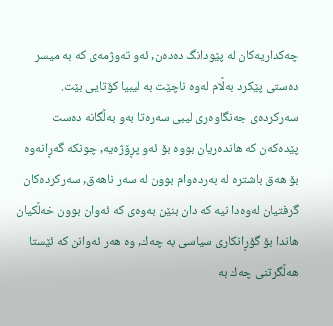چه‌كداریه‌كان له‌ پێودانگ ده‌ده‌ن, ئه‌و ته‌وژمه‌ی‌ كه‌ به‌ میسر ده‌ستی‌ پێكرد به‌ڵام له‌وه‌ ناچێت به‌ لیبیا كۆتایی بێت.
سه‌ركرده‌ی‌ جه‌نگاوه‌ری‌ لیبی سه‌ره‌تا به‌و به‌ڵگانه‌ ده‌ست پێده‌كه‌ن كه‌ هانده‌ریان بووه‌ بۆ ئه‌و پڕۆژه‌یه‌, چونكه‌ گه‌ڕانه‌وه‌ بۆ هه‌ق باشتره‌ له‌ به‌رده‌وام بوون له‌ سه‌ر ناهه‌ق, سه‌ركرده‌كان گرفتیان له‌وه‌دا نیه‌ كه‌ دان بنێن به‌وه‌ی‌ كه‌ ئه‌وان بوون خه‌ڵكیان هاندا بۆ گۆڕانكاری‌ سیاسی به‌ چه‌ك, وه‌ هه‌ر ئه‌وانن كه‌ ئێستا هه‌ڵگرتنی‌ چه‌ك به‌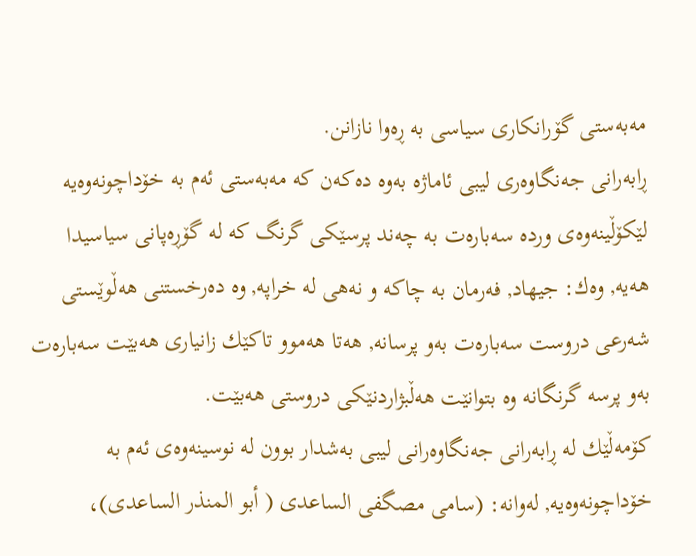مه‌به‌ستی‌ گۆرانكاری‌ سیاسی به‌ ڕه‌وا نازانن.
ڕابه‌رانی‌ جه‌نگاوه‌ری‌ لیبی ئاماژه‌ به‌وه‌ ده‌كه‌ن كه‌ مه‌به‌ستی‌ ئه‌م به‌ خۆداچونه‌وه‌یه‌ لێكۆڵینه‌وه‌ی‌ ورده‌ سه‌باره‌ت به‌ چه‌ند پرسێكی‌ گرنگ كه‌ له‌ گۆڕه‌پانی‌ سیاسیدا هه‌یه‌, وه‌ك: جیهاد, فه‌رمان به‌ چاكه‌ و نه‌هی‌ له‌ خراپه‌, وه‌ ده‌رخستنی‌ هه‌ڵوێستی‌ شه‌رعی‌ دروست سه‌باره‌ت به‌و پرسانه‌, هه‌تا هه‌موو تاكێك زانیاری‌ هه‌بێت سه‌باره‌ت به‌و پرسه‌ گرنگانه‌ وه‌ بتوانێت هه‌ڵبژاردنێكی‌ دروستی‌ هه‌بێت.
كۆمه‌ڵێك له‌ ڕابه‌رانی‌ جه‌نگاوه‌رانی‌ لیبی به‌شدار بوون له‌ نوسینه‌وه‌ی‌ ئه‌م به‌ خۆداچونه‌وه‌یه‌, له‌وانه‌: (سامی مصگفی‌ الساعدی ( أبو المنذر الساعدی)،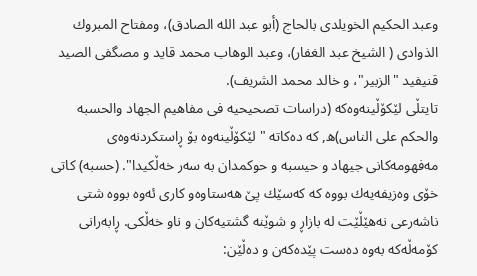وعبد الحكیم الخویلدی بالحاج (أبو عبد الله الصادق)، ومفتاح المبروك الذوادی ( الشیخ عبد الغفار)، وعبد الوهاب محمد قاید و مصگفی‌ الصید قنیفید "الزبیر"، و خالد محمد الشریف).
تایتڵی‌ لێكۆڵینه‌وه‌كه‌ (دراسات تصحیحیه‌ فی مفاهیم الجهاد والحسبه‌ والحكم علی‌ الناس)ه‌, كه‌ ده‌كاته‌ " لێكۆڵینه‌وه‌ بۆ ڕاستكردنه‌وه‌ی‌ مه‌فهومه‌كانی‌ جیهاد و حیسبه‌ و حوكمدان به‌ سه‌ر خه‌ڵكیدا". (حسبه‌) كاتی‌ خۆی‌ وه‌زیفه‌یه‌ك بووه‌ كه‌ كه‌سێك پێ هه‌ستاوه‌و كاری‌ ئه‌وه‌ بووه‌ شتی‌ ناشه‌رعی‌ نه‌هێڵێت له‌ بازاڕ و شوێنه‌ گشتیه‌كان و ناو خه‌ڵكی‌. ڕابه‌رانی‌ كۆمه‌ڵه‌كه‌ به‌وه‌ ده‌ست پێده‌كه‌ن و ده‌ڵێن: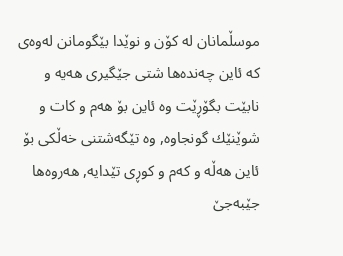موسڵمانان له‌ كۆن و نوێدا بێگومانن له‌وه‌ی‌ كه‌ ئاین چه‌نده‌ها شتی‌ جێگیری‌ هه‌یه‌ و نابێت بگۆڕێت وه‌ ئاین بۆ هه‌م و كات و شوێنێك گونجاوه‌, وه‌ تێگه‌شتنی‌ خه‌ڵكی‌ بۆ ئاین هه‌ڵه‌ و كه‌م و كوڕی‌ تێدایه‌, هه‌روه‌ها جێبه‌جێ‌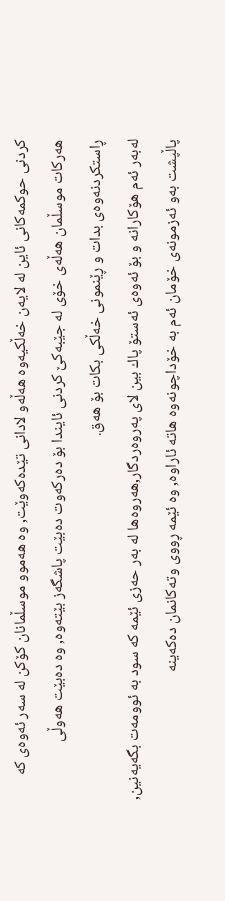كردنی‌ حوكمه‌كانی‌ ئاین له‌ لایه‌ن خه‌ڵكیه‌وه‌ هه‌ڵه‌و لادانی‌ تێده‌كه‌وێت, وه‌ هه‌موو موسڵمانان كۆكن له‌ سه‌ر ئه‌وه‌ی‌ كه‌ هه‌ركات موسڵمان هه‌ڵه‌ی‌ خۆی‌ له‌ جێبه‌كێ‌ كردنی‌ ئایندا بۆ ده‌ركه‌وت ده‌بێت پاشگه‌ز بێته‌وه‌, وه‌ ده‌بێت هه‌وڵی‌ ڕاستكردنه‌وه‌ی‌ بدات و ڕێنمونی‌ خه‌ڵكی‌ بكات بۆ هه‌ق.
له‌به‌ر ئه‌م هۆكارانه‌ و بۆ ئه‌وه‌ی‌ ئه‌ستۆ پاك بین لای‌ په‌روه‌ردگار,هه‌روه‌ها له‌ به‌ر حه‌زی‌ ئێمه‌ كه‌ سود به‌ ئوومه‌ت بگه‌یه‌نین, پاڵپشت به‌و ئه‌زمونه‌ی‌ خۆمان ئه‌م به‌ خۆداچونه‌وه‌ هاته‌ ئاراوه‌, وه‌ ئێمه‌ ڕووی‌ وته‌كانمان ده‌كه‌ینه‌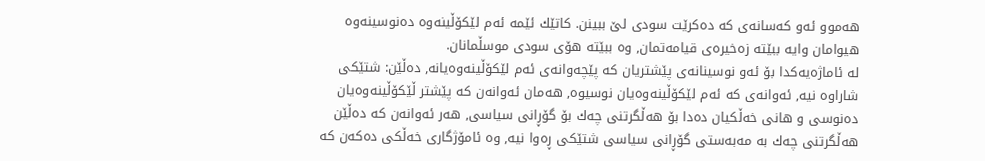هه‌موو ئه‌و كه‌سانه‌ی‌ كه‌ ده‌كرێت سودی‌ لێ ببینن. كاتێك ئێمه‌ ئه‌م لێكۆڵینه‌وه‌ ده‌نوسینه‌وه‌ هیوامان وایه‌ ببێته‌ زه‌خیره‌ی‌ قیامه‌تمان, وه‌ ببێته‌ هۆی‌ سودی‌ موسڵمانان.
له‌ ئاماژه‌یه‌كدا بۆ ئه‌و نوسینانه‌ی‌ پێشتریان كه‌ پێچه‌وانه‌ی‌ ئه‌م لێكۆڵینه‌وه‌یانه‌, ده‌ڵێن: شتێكی‌ شاراوه‌ نیه‌, ئه‌وانه‌ی‌ كه‌ ئه‌م لێكۆڵینه‌وه‌یان نوسیوه‌, هه‌مان ئه‌وانه‌ن كه‌ پێشتر ڵێكۆڵینه‌وه‌یان ده‌نوسی و هانی‌ خه‌ڵكیان ده‌دا بۆ هه‌ڵگرتنی‌ چه‌ك بۆ گۆڕانی‌ سیاسی, هه‌ر ئه‌وانه‌ن كه‌ ده‌ڵێن هه‌ڵگرتنی‌ چه‌ك به‌ مه‌به‌ستی‌ گۆڕانی‌ سیاسی شتێكی‌ ڕه‌وا نیه‌, وه‌ ئامۆژگاری‌ خه‌ڵكی‌ ده‌كه‌ن كه‌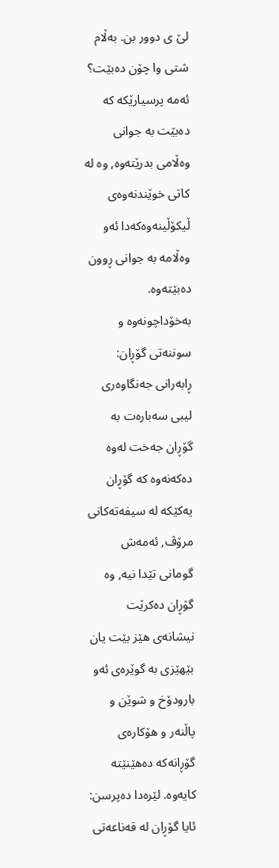لێ ی دوور بن. به‌ڵام شتی‌ وا چۆن ده‌بێت؟ ئه‌مه‌ پرسیارێكه‌ كه‌ ده‌بێت به‌ جوانی‌ وه‌ڵامی‌ بدرێته‌وه‌, وه‌ له‌ كاتی‌ خوێندنه‌وه‌ی‌ ڵیكۆڵینه‌وه‌كه‌دا ئه‌و وه‌ڵامه‌ به‌ جوانی‌ ڕوون ده‌بێته‌وه‌.
به‌خۆداچونه‌وه‌ و سوننه‌تی‌ گۆڕان: ڕابه‌رانی‌ جه‌نگاوه‌ری‌ لیبی سه‌باره‌ت به‌ گۆڕان جه‌خت له‌وه‌ ده‌كه‌نه‌وه‌ كه‌ گۆڕان یه‌كێكه‌ له‌ سیفه‌ته‌كانی‌ مرۆڤ, ئه‌مه‌ش گومانی‌ تێدا نیه‌, وه‌ گۆڕان ده‌كرێت نیشانه‌ی‌ هێز بێت یان بێهێزی‌ به‌ گوێره‌ی‌ ئه‌و بارودۆخ و شوێن و پاڵنه‌ر و هۆكاره‌ی‌ گۆڕانه‌كه‌ ده‌هێنێته‌ كایه‌وه‌. لێره‌دا ده‌پرسن: ئایا گۆڕان له‌ قه‌ناعه‌تی‌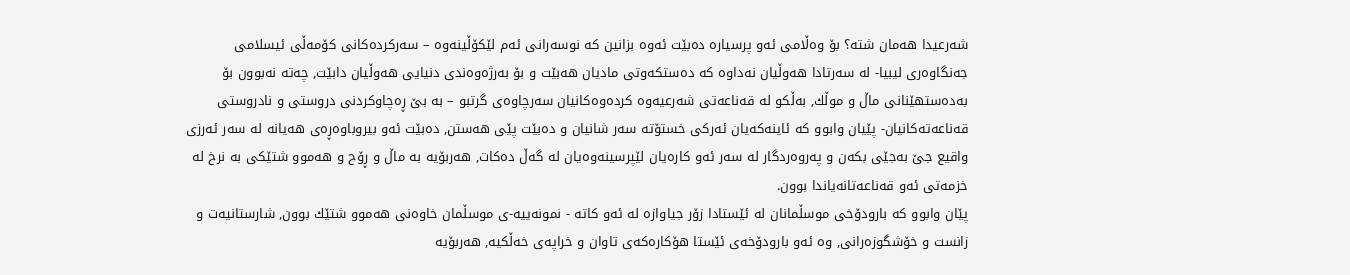شه‌رعیدا هه‌مان شته‌؟ بۆ وه‌ڵامی‌ ئه‌و پرسیاره‌ ده‌بێت ئه‌وه‌ بزانین كه‌ نوسه‌رانی‌ ئه‌م لێكۆڵینه‌وه‌ – سه‌ركرده‌كانی‌ كۆمه‌ڵی‌ ئیسلامی‌ جه‌نگاوه‌ری‌ لیبیا- له‌ سه‌رتادا هه‌وڵیان نه‌داوه‌ كه‌ ده‌ستكه‌وتی‌ مادیان هه‌بێت و بۆ به‌رژه‌وه‌ندی‌ دنیایی هه‌وڵیان دابێت, چه‌ته‌ نه‌بوون بۆ به‌ده‌ستهێنانی‌ ماڵ و موڵك, به‌ڵكو له‌ قه‌ناعه‌تی‌ شه‌رعیه‌وه‌ كرده‌وه‌كانیان سه‌رچاوه‌ی‌ گرتبو – به‌ بێ ڕه‌چاوكردنی‌ دروستی‌ و نادروستی‌ قه‌ناعه‌ته‌كانیان- پێیان وابوو كه‌ ئاینه‌كه‌یان ئه‌ركی‌ خستۆته‌ سه‌ر شانیان و ده‌بێت پێی هه‌ستن, ده‌بێت ئه‌و بیروباوه‌ڕه‌ی‌ هه‌یانه‌ له‌ سه‌ر ئه‌رزی‌ واقیع جێ به‌جێی بكه‌ن و په‌روه‌ردگار له‌ سه‌ر ئه‌و كاره‌یان لێپرسینه‌وه‌یان له‌ گه‌ڵ ده‌كات, هه‌ربۆیه‌ به‌ ماڵ و ڕۆح و هه‌موو شتێكی‌ به‌ نرخ له‌ خزمه‌تی‌ ئه‌و قه‌ناعه‌تانه‌یاندا بوون.
پێان وابوو كه‌ بارودۆخی‌ موسڵمانان له‌ ئێستادا زۆر جیاوازه‌ له‌ ئه‌و كاته‌ - نمونه‌ییه‌-ی‌ موسڵمان خاوه‌نی‌ هه‌موو شتێك بوون, شارستانیه‌ت و زانست و خۆشگوزه‌رانی‌, وه‌ ئه‌و بارودۆخه‌ی‌ ئێستا هۆكاره‌كه‌ی‌ تاوان و خراپه‌ی‌ خه‌ڵكیه‌, هه‌ربۆیه‌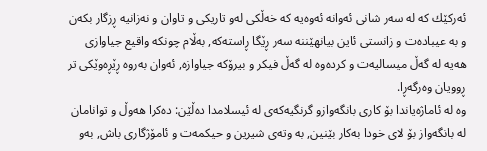ئه‌ركێك كه‌ له‌ سه‌ر شانی‌ ئه‌وانه‌ ئه‌وه‌یه‌ كه‌ خه‌ڵكی‌ له‌و تاریكی‌ و تاوان و نه‌زانیه‌ ڕزگار بكه‌ن و به‌ عیباده‌ت و زانستی‌ ئاین بیانهێننه‌ سه‌ر ڕێگا ڕاسته‌كه‌, به‌ڵام چونكه‌ واقیع جیاوازی‌ هه‌یه‌ له‌ گه‌ڵ میسالیه‌ت و كرده‌وه‌ له‌ گه‌ڵ فیكر و بیرۆكه‌ جیاوازه‌, ئه‌وان به‌روه‌ ڕێڕه‌وێكی‌ تر ڕوویان وه‌رگه‌ڕا.
وه‌ له‌ ئاماژه‌یاندا بۆ كاری‌ بانگه‌وازو گرنگیه‌كه‌ی‌ له‌ ئیسلامدا ده‌ڵێن: ده‌كرا هه‌وڵ و توانامان له‌ بانگه‌واز بۆ لای‌ خودا به‌كار بێنین, به‌ وته‌ی‌ شیرین و حیكمه‌ت و ئامۆژگاری‌ باش, به‌و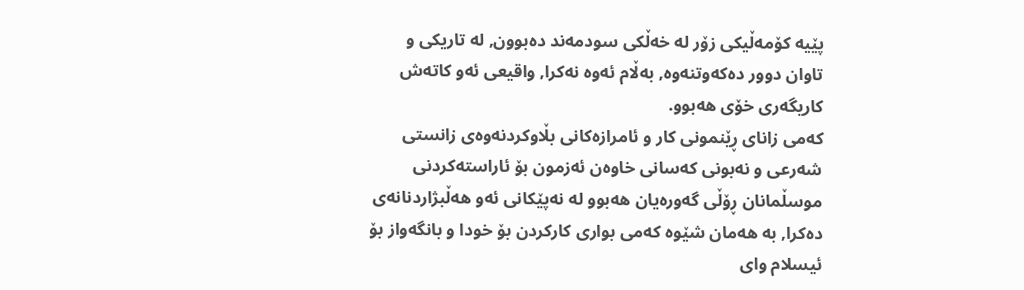پێیه‌ كۆمه‌ڵیكی‌ زۆر له‌ خه‌ڵكی‌ سودمه‌ند ده‌بوون, له‌ تاریكی‌ و تاوان دوور ده‌كه‌وتنه‌وه‌, به‌ڵام ئه‌وه‌ نه‌كرا, واقیعی‌ ئه‌و كاته‌ش كاریگه‌ری‌ خۆی‌ هه‌بوو.
كه‌می‌ زانای‌ ڕێنمونی‌ كار و ئامرازه‌كانی‌ بڵاوكردنه‌وه‌ی‌ زانستی‌ شه‌رعی‌ و نه‌بونی‌ كه‌سانی‌ خاوه‌ن ئه‌زمون بۆ ئاراسته‌كردنی‌ موسڵمانان ڕۆڵی‌ گه‌وره‌یان هه‌بوو له‌ نه‌پێكانی‌ ئه‌و هه‌ڵبژاردنانه‌ی‌ ده‌كرا, به‌ هه‌مان شێوه‌ كه‌می‌ بواری‌ كاركردن بۆ خودا و بانگه‌واز بۆ ئیسلام وای‌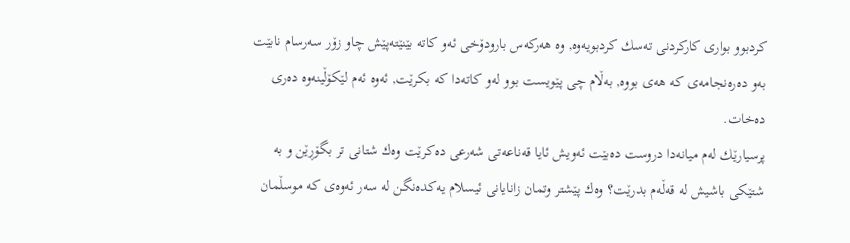كردبوو بواری‌ كاركردنی‌ ته‌سك كردبویه‌وه‌, وه‌ هه‌ركه‌س بارودۆخی‌ ئه‌و كاته‌ بێنێته‌پێش چاو زۆر سه‌رسام نابێت به‌و ده‌ره‌نجامه‌ی‌ كه‌ هه‌ی‌ بووه‌, به‌ڵام چی‌ پێویست بوو له‌و كاته‌دا كه‌ بكرێت, ئه‌وه‌ ئه‌م لێكۆڵینه‌وه‌ ده‌ری‌ ده‌خات.
پرسیارێك له‌م میانه‌دا دروست ده‌بێت ئه‌ویش ئایا قه‌ناعه‌تی‌ شه‌رعی‌ ده‌كرێت وه‌ك شتانی‌ تر بگۆڕێن و به‌ شتێكی‌ باشیش له‌ قه‌ڵه‌م بدرێت؟ وه‌ك پێشتر وتمان زانایانی‌ ئیسلام یه‌كده‌نگن له‌ سه‌ر ئه‌وه‌ی‌ كه‌ موسڵمان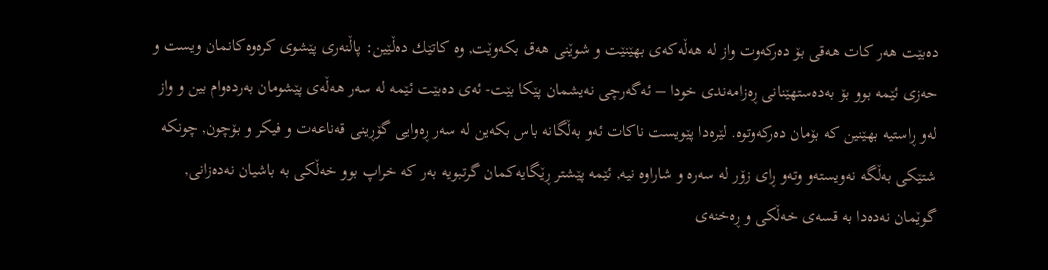ده‌بێت هه‌ر كات هه‌قی‌ بۆ ده‌ركه‌وت واز له‌ هه‌ڵه‌كه‌ی‌ بهێنێت و شوێنی‌ هه‌ق بكه‌وێت, وه‌ كاتێك ده‌ڵێین: پاڵنه‌ری‌ پێشوی‌ كره‌وه‌كانمان ویست و حه‌زی‌ ئێمه‌ بوو بۆ به‌ده‌ستهێنانی‌ ڕه‌زامه‌ندی‌ خودا – ئه‌گه‌رچی‌ نه‌یشمان پێكا بێت- ئه‌ی‌ ده‌بێت ئێمه‌ له‌ سه‌ر هه‌ڵه‌ی‌ پێشومان به‌رده‌وام بین و واز له‌و ڕاستیه‌ بهێنین كه‌ بۆمان ده‌ركه‌وتوه‌. لێره‌دا پێویست ناكات ئه‌و به‌ڵگانه‌ باس بكه‌ین له‌ سه‌ر ڕه‌وایی گۆڕینی‌ قه‌ناعه‌ت و فیكر و بۆچون, چونكه‌ شتێكی‌ به‌ڵگه‌ نه‌ویسته‌و وته‌و ڕای‌ زۆر له‌ سه‌ره‌ و شاراوه‌ نیه‌, ئێمه‌ پێشتر ڕێگایه‌كمان گرتبویه‌ به‌ر كه‌ خراپ بوو خه‌ڵكی‌ به‌ باشیان نه‌ده‌زانی‌, گوێمان نه‌ده‌دا به‌ قسه‌ی‌ خه‌ڵكی‌ و ڕه‌خنه‌ی‌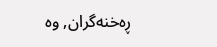ڕه‌خنه‌گران, وه‌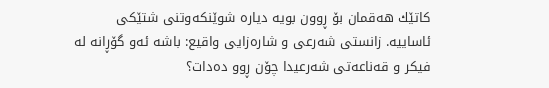كاتێك هه‌قمان بۆ ڕوون بویه‌ دیاره‌ شوێنكه‌وتنی‌ شتێكی‌ ئاساییه‌. زانستی‌ شه‌رعی‌ و شاره‌زایی واقیع: باشه‌ ئه‌و گۆڕانه‌ له‌ فیكر و قه‌ناعه‌تی‌ شه‌رعیدا چۆن ڕوو ده‌دات؟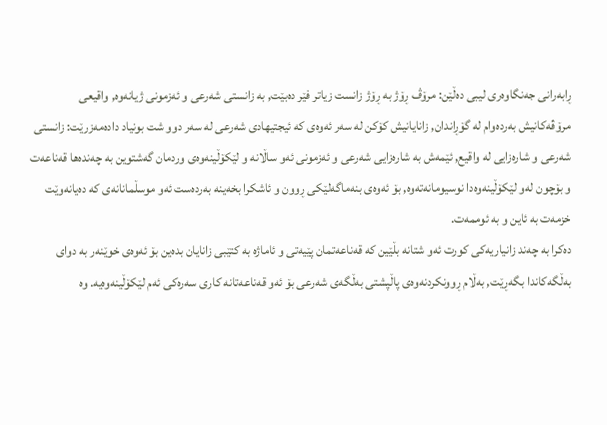ڕابه‌رانی‌ جه‌نگاوه‌ری‌ لیبی ده‌ڵێن: مرۆڤ ڕۆژ به‌ ڕۆژ زانست زیاتر فێر ده‌بێت, به‌ زانستی‌ شه‌رعی‌ و ئه‌زمونی‌ ژیانه‌وه‌, واقیعی‌ مرۆڤه‌كانیش به‌رده‌وام له‌ گۆڕاندان, زانایانیش كۆكن له‌ سه‌ر ئه‌وه‌ی‌ كه‌ ئیجتیهادی‌ شه‌رعی‌ له‌ سه‌ر دوو شت بونیاد داده‌مه‌زرێت: زانستی‌ شه‌رعی‌ و شاره‌زایی له‌ واقیع, ئێمه‌ش به‌ شاره‌زایی شه‌رعی‌ و ئه‌زمونی‌ ئه‌و ساڵانه‌ و لێكۆڵینه‌وه‌ی‌ وردمان گه‌شتوین به‌ چه‌نده‌ها قه‌ناعه‌ت و بۆچون له‌و لێكۆڵینه‌وه‌دا نوسیومانه‌ته‌وه‌, بۆ ئه‌وه‌ی‌ بنه‌ماگه‌لێكی‌ ڕوون و ئاشكرا بخه‌ینه‌ به‌رده‌ست ئه‌و موسڵمانانه‌ی‌ كه‌ ده‌یانه‌وێت خزمه‌ت به‌ ئاین و به‌ ئوممه‌ت.
ده‌كرا به‌ چه‌ند زانیاریه‌كی‌ كورت ئه‌و شتانه‌ بڵێین كه‌ قه‌ناعه‌تمان پێیه‌تی‌ و ئاماژه‌ به‌ كتێبی‌ زانایان بده‌ین بۆ ئه‌وه‌ی‌ خوێنه‌ر به‌ دوای‌ به‌ڵگه‌كاندا بگه‌ڕێت, به‌ڵام ڕوونكردنه‌وه‌ی‌ پاڵپشتی‌ به‌ڵگه‌ی‌ شه‌رعی‌ بۆ ئه‌و قه‌ناعه‌تانه‌ كاری‌ سه‌ره‌كی‌ ئه‌م لێكۆڵینه‌وه‌یه‌. وه‌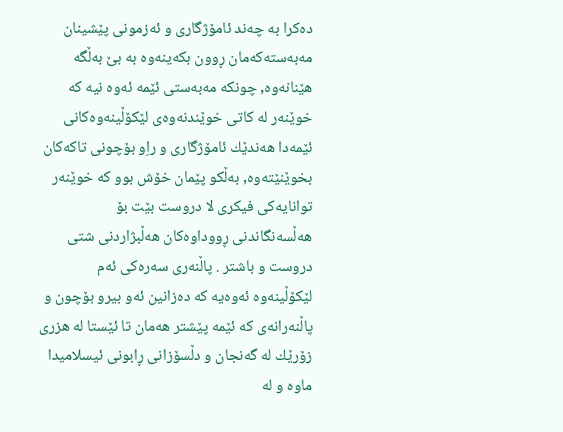ده‌كرا به‌ چه‌ند ئامۆژگاری‌ و ئه‌زمونی‌ پێشینان مه‌به‌سته‌كه‌مان ڕوون بكه‌ینه‌وه‌ به‌ بێ به‌ڵگه‌ هێنانه‌وه‌, چونكه‌ مه‌به‌ستی‌ ئێمه‌ ئه‌وه‌ نیه‌ كه‌ خوێنه‌ر له‌ كاتی‌ خوێندنه‌وه‌ی‌ لێكۆڵینه‌وه‌كانی‌ ئێمه‌دا هه‌ندێك ئامۆژگاری‌ و راِو بۆچونی‌ تاكه‌كان بخوێنێته‌وه‌, به‌ڵكو پێمان خۆش بوو كه‌ خوێنه‌ر توانایه‌كی‌ فیكری‌ لا دروست بێت بۆ هه‌ڵسه‌نگاندنی‌ ڕووداوه‌كان هه‌ڵبژاردنی‌ شتی‌ دروست و باشتر . پاڵنه‌ری سه‌ره‌كی‌ ئه‌م لێكۆڵینه‌وه‌ ئه‌وه‌یه‌ كه‌ ده‌زانین ئه‌و بیرو بۆچون و پاڵنه‌رانه‌ی‌ كه‌ ئێمه‌ پێشتر هه‌مان تا ئێستا له‌ هزری‌ زۆرێك له‌ گه‌نجان و دڵسۆزانی‌ ڕابونی‌ ئیسلامیدا ماوه‌ و له‌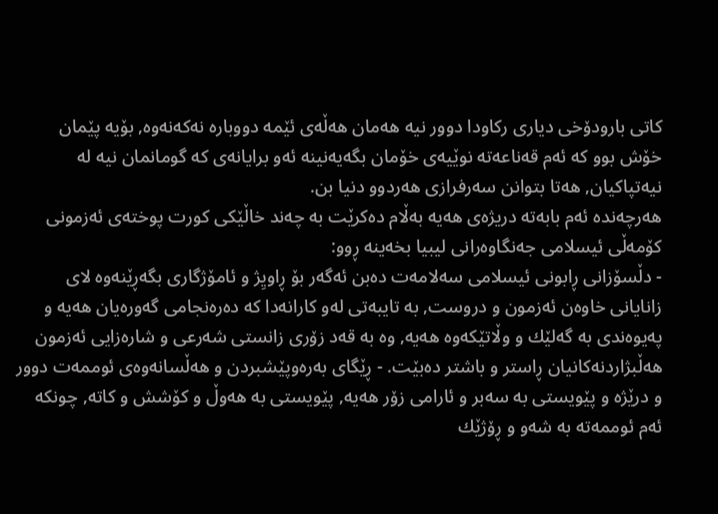كاتی‌ بارودۆخی‌ دیاری‌ ركاودا دوور نیه‌ هه‌مان هه‌ڵه‌ی‌ ئێمه‌ دووباره‌ نه‌كه‌نه‌وه‌, بۆیه‌ پێمان خۆش بوو كه‌ ئه‌م قه‌ناعه‌ته‌ نوێیه‌ی‌ خۆمان بگه‌یه‌نینه‌ ئه‌و برایانه‌ی‌ كه‌ گومانمان نیه‌ له‌ نیه‌تپاكیان, هه‌تا بتوانن سه‌رفرازی‌ هه‌ردوو دنیا بن.
هه‌رچه‌نده‌ ئه‌م بابه‌ته‌ دریژه‌ی‌ هه‌یه‌ به‌ڵام ده‌كرێت به‌ چه‌ند خاڵێكی‌ كورت پوخته‌ی‌ ئه‌زمونی‌ كۆمه‌ڵی‌ ئیسلامی‌ جه‌نگاوه‌رانی‌ لیبیا بخه‌ینه‌ ڕوو:
- دڵسۆزانی‌ ڕابونی‌ ئیسلامی‌ سه‌لامه‌ت ده‌بن ئه‌گه‌ر بۆ ڕاویِژ و ئامۆژگاری‌ بگه‌ڕێنه‌وه‌ لای‌ زانایانی‌ خاوه‌ن ئه‌زمون و دروست, به‌ تایبه‌تی‌ له‌و كارانه‌دا كه‌ ده‌ره‌نجامی‌ گه‌وره‌یان هه‌یه‌ و په‌یوه‌ندی‌ به‌ گه‌لێك و وڵاتێكه‌وه‌ هه‌یه‌, وه‌ به‌ قه‌د زۆری‌ زانستی‌ شه‌رعی‌ و شاره‌زایی ئه‌زمون هه‌ڵبژاردنه‌كانیان ڕاستر و باشتر ده‌بێت. - ڕێگای‌ به‌ره‌وپێشبردن و هه‌ڵسانه‌وه‌ی‌ ئوممه‌ت دوور و درێژه‌ و پێویستی‌ به‌ سه‌بر و ئارامی‌ زۆر هه‌یه‌, پێویستی‌ به‌ هه‌وڵ و كۆشش و كاته‌, چونكه‌ ئه‌م ئوممه‌ته‌ به‌ شه‌و و ڕۆژێك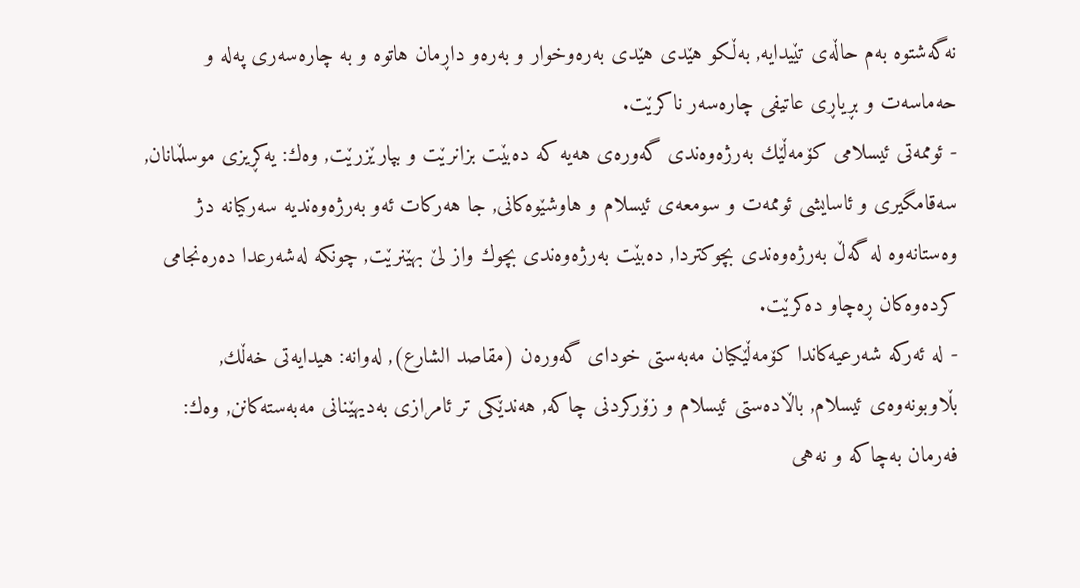نه‌گه‌شتوه‌ به‌م حاڵه‌ی‌ تێیدایه‌, به‌ڵكو هێدی‌ هێدی‌ به‌ره‌وخوار و به‌ره‌و داڕمان هاتوه‌ و به‌ چاره‌سه‌ری‌ په‌له‌ و حه‌ماسه‌ت و بڕیاڕی‌ عاتیفی‌ چاره‌سه‌ر ناكرێت.
- ئوممه‌تی‌ ئیسلامی‌ كۆمه‌ڵێك به‌رژه‌وه‌ندی‌ گه‌وره‌ی‌ هه‌یه‌ كه‌ ده‌بێت بزانرێت و بپارێزرێت, وه‌ك: یه‌كڕیزی‌ موسڵمانان, سه‌قامگیری‌ و ئاسایشی‌ ئوممه‌ت و سومعه‌ی‌ ئیسلام و هاوشێوه‌كانی‌, جا هه‌ركات ئه‌و به‌رژه‌وه‌ندیه‌ سه‌ركیانه‌ دژ وه‌ستانه‌وه‌ له‌ گه‌ڵ به‌رژه‌وه‌ندی‌ بچوكتردا, ده‌بێت به‌رژه‌وه‌ندی‌ بچوك واز لێ بهێنرێت, چونكه‌ له‌شه‌رعدا ده‌ره‌نجامی‌ كرده‌وه‌كان ڕه‌چاو ده‌كرێت.
- له‌ ئه‌ركه‌ شه‌رعیه‌كاندا كۆمه‌ڵێكیان مه‌به‌ستی‌ خودای‌ گه‌وره‌ن (مقاصد الشارع), له‌وانه‌: هیدایه‌تی‌ خه‌ڵك, بڵاوبونه‌وه‌ی‌ ئیسلام, باڵاده‌ستی‌ ئیسلام و زۆركردنی‌ چاكه‌, هه‌ندێكی‌ تر ئامرازی‌ به‌دیهێنانی‌ مه‌به‌سته‌كانن, وه‌ك: فه‌رمان به‌چاكه‌ و نه‌هی‌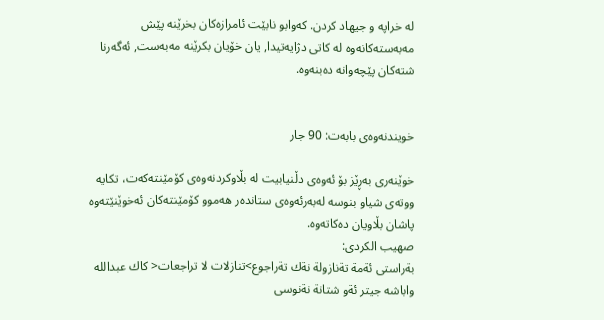له‌ خراپه‌ و جیهاد كردن. كه‌وابو نابێت ئامرازه‌كان بخرێنه‌ پێش مه‌به‌سته‌كانه‌وه‌ له‌ كاتی‌ دژایه‌تیدا, یان خۆیان بكرێنه‌ مه‌به‌ست, ئه‌گه‌رنا شته‌كان پێچه‌وانه‌ ده‌بنه‌وه‌.


خويندنه‌وه‌ی بابه‌ت: 90 جار

خوێنه‌ری به‌ڕێز بۆ ئه‌وه‌ی دڵنیابیت له‌ بڵاوکردنه‌وه‌ی کۆمێنته‌که‌ت، تکایه‌ ووته‌ی شیاو بنوسه‌ له‌به‌رئه‌وه‌ی ستانده‌ر هه‌موو کۆمێنته‌کان ئه‌خوێنێته‌وه‌ پاشان بڵاویان ده‌کاته‌وه‌.
صهيب الكردى:
بةراستى ئةمة تةنازولة نةك تةراجوع>تنازلات لا تراجعات< كاك عبدالله واباشه جيتر ئةو شتانة نةنوسى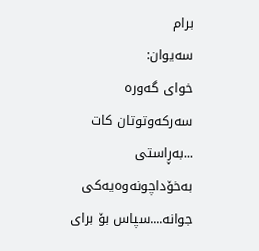برام
سه‌یوان:
خوای گه‌وره‌ سه‌رکه‌وتوتان کات ...به‌ڕاستی به‌خۆداچونه‌وه‌یه‌کی جوانه‌....سپاس بۆ برای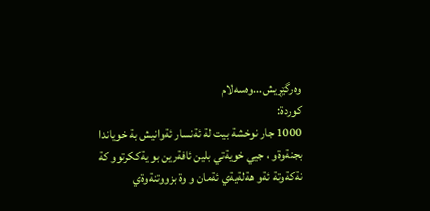وه‌رگێڕیش...وه‌سه‌لام
كوردة:
1000 جار نوخشة بيت لة ئةنسار ئةوانيش بة خوياندا بجنةوةو ، جيي خويةتي بلين ئافةرين بو يةككرتوو كة نةكةوتة ئةو هةلةيةي ئةمان و وة بزووتنةوةي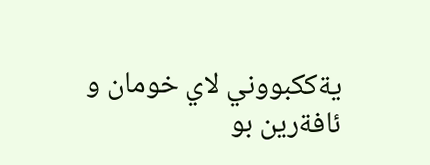يةككبووني لاي خومان و ئافةرين بو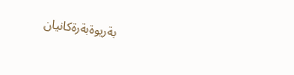بةريوةبةرةكانيان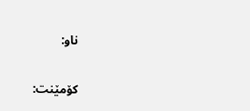ناو:

کۆمێنت: